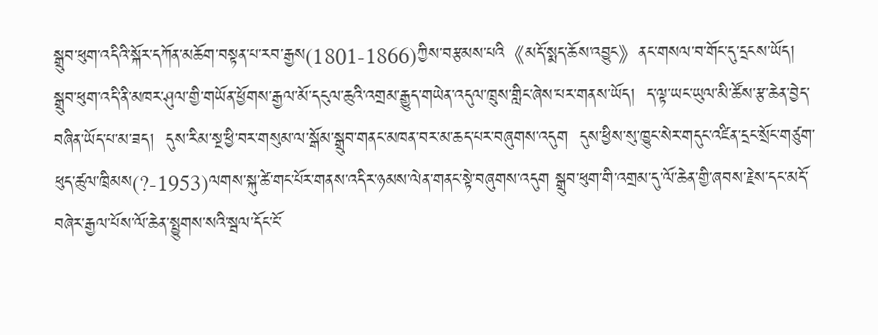སྒྲུབ་ཕུག་འདིའི་སྐོར་དཀོན་མཆོག་བསྟན་པ་རབ་རྒྱས(1801-1866)ཀྱིས་བརྩམས་པའི《མདོ་སྨད་ཆོས་འབྱུང》ནང་གསལ་བ་གོང་དུ་དྲངས་ཡོད།  སྒྲུབ་ཕུག་འདི་ནི་མཁར་ཤུལ་གྱི་གཡོན་ཕྱོགས་རྒྱལ་མོ་དངུལ་ཆུའི་འགྲམ་རྒྱུད་གཡེན་འདུལ་ཁྲུས་གླིང་ཞེས་པར་གནས་ཡོད།  ད་ལྟ་ཡང་ཡུལ་མི་ཚོས་རྩ་ཆེན་བྱེད་བཞིན་ཡོད་པ་མ་ཟད།  དུས་རིམ་སྔ་ཕྱི་བར་གསུམ་ལ་སྒོམ་སྒྲུབ་གནང་མཁན་བར་མ་ཆད་པར་བཞུགས་འདུག  དུས་ཕྱིས་སུ་ཁྱུང་སེར་གདུང་འཛིན་དྲང་སྲོང་གཙུག་ཕུད་ཚུལ་ཁྲིམས(?-1953)ལགས་སྐུ་ཚེ་གང་པོར་གནས་འདིར་ཉམས་ལེན་གནང་སྟེ་བཞུགས་འདུག སྒྲུབ་ཕུག་གི་འགྲམ་དུ་ལོ་ཆེན་གྱི་ཞབས་རྗེས་དང་མདོ་བཞེར་རྒྱལ་པོས་ལོ་ཆེན་སྤྱུགས་སའི་སྦལ་དོང་ངོ་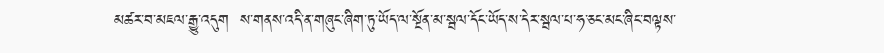མཚར་བ་མཇལ་རྒྱུ་འདུག  ས་གནས་འདི་ན་གཞུང་ཞིག་ཏུ་ཡོད་ལ་སྔོན་མ་སྦལ་དོང་ཡོད་ས་དེར་སྦལ་པ་ཧ་ཅང་མང་ཞིང་བལྟས་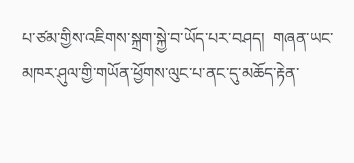པ་ཙམ་གྱིས་འཇིགས་སྐྲག་སྐྱེ་བ་ཡོད་པར་བཤད།  གཞན་ཡང་མཁར་ཤུལ་གྱི་གཡོན་ཕྱོགས་ལུང་པ་ནང་དུ་མཆོད་རྟེན་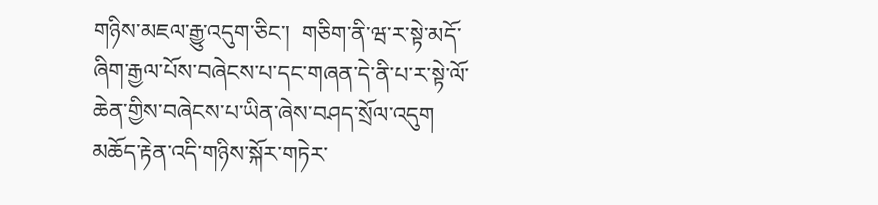གཉིས་མཇལ་རྒྱུ་འདུག་ཅིང་།  གཅིག་ནི་ཝ་ར་སྟེ་མདོ་ཞིག་རྒྱལ་པོས་བཞེངས་པ་དང་གཞན་དེ་ནི་པ་ར་སྟེ་ལོ་ཆེན་གྱིས་བཞེངས་པ་ཡིན་ཞེས་བཤད་སྲོལ་འདུག  མཆོད་རྟེན་འདི་གཉིས་སྐོར་གཏེར་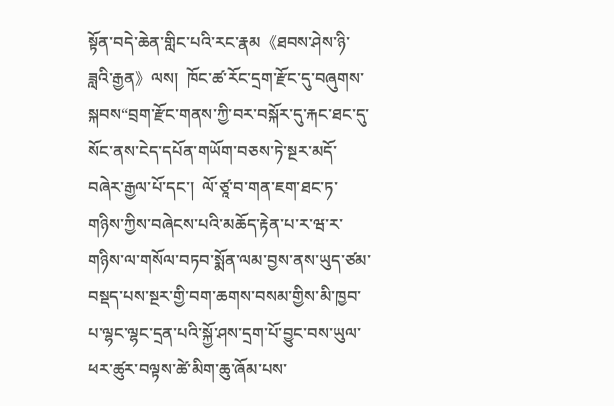སྟོན་བདེ་ཆེན་གླིང་པའི་རང་རྣམ《ཐབས་ཤེས་ཉི་ཟླའི་རྒྱན》ལས།  ཁོང་ཚ་རོང་དྲག་རྫོང་དུ་བཞུགས་སྐབས“བྲག་རྫོང་གནས་ཀྱི་བར་བསྐོར་དུ་རྐང་ཐང་དུ་སོང་ནས་ངེད་དཔོན་གཡོག་བཅས་ཏེ་སྔར་མདོ་བཞེར་རྒྱལ་པོ་དང་།  ལོ་ཙཱ་བ་གན་ཇག་ཐང་ཏ་གཉིས་ཀྱིས་བཞེངས་པའི་མཆོད་རྟེན་པ་ར་ཝ་ར་གཉིས་ལ་གསོལ་བཏབ་སྨོན་ལམ་བྱས་ནས་ཡུད་ཙམ་བསྡད་པས་སྔར་གྱི་བག་ཆགས་བསམ་གྱིས་མི་ཁྱབ་པ་ལྷང་ལྷང་དྲན་པའི་སྐྱོ་ཤས་དྲག་པོ་བྱུང་བས་ཡུལ་ཕར་ཚུར་བལྟས་ཚེ་མིག་ཆུ་ཞོམ་པས་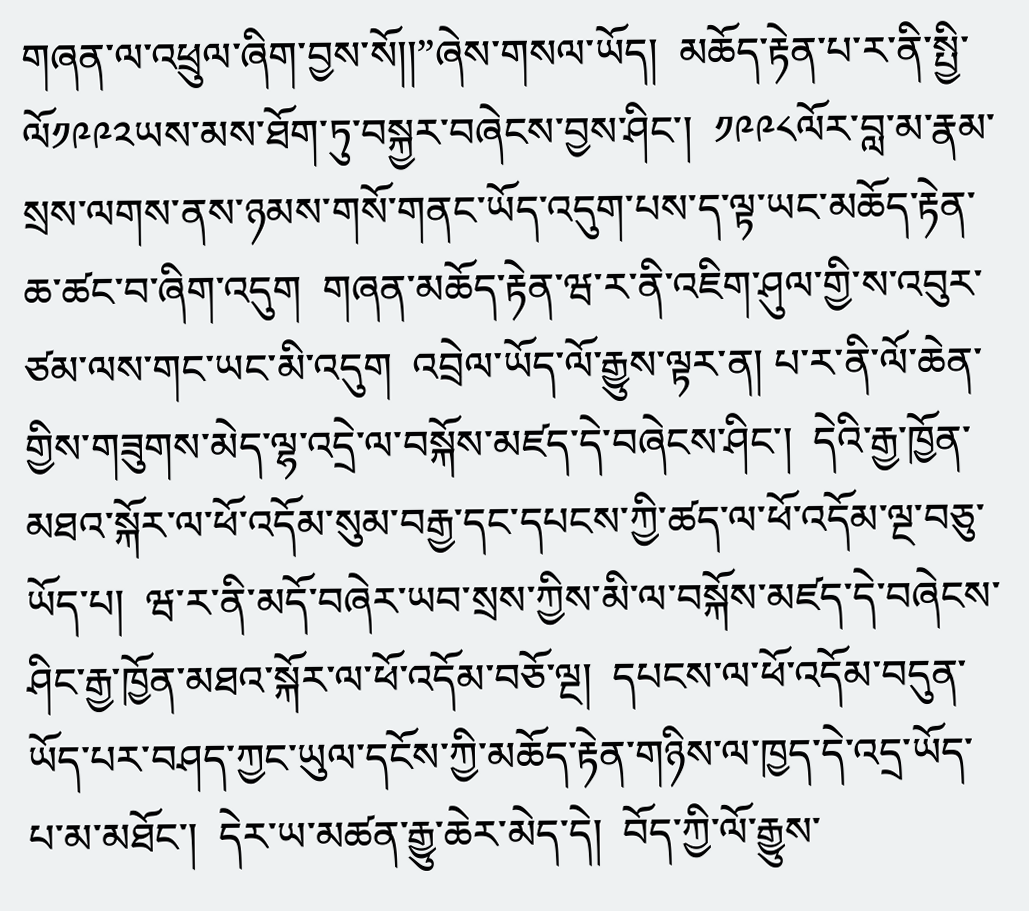གཞན་ལ་འཕྲུལ་ཞིག་བྱས་སོ།།”ཞེས་གསལ་ཡོད།  མཆོད་རྟེན་པ་ར་ནི་སྤྱི་ལོ༡༩༩༢ཡས་མས་ཐོག་ཏུ་བསྐྱར་བཞེངས་བྱས་ཤིང་།  ༡༩༩༨ལོར་བླ་མ་རྣམ་སྲས་ལགས་ནས་ཉམས་གསོ་གནང་ཡོད་འདུག་པས་ད་ལྟ་ཡང་མཆོད་རྟེན་ཆ་ཚང་བ་ཞིག་འདུག  གཞན་མཆོད་རྟེན་ཝ་ར་ནི་འཇིག་ཤུལ་གྱི་ས་འབུར་ཙམ་ལས་གང་ཡང་མི་འདུག  འབྲེལ་ཡོད་ལོ་རྒྱུས་ལྟར་ན། པ་ར་ནི་ལོ་ཆེན་གྱིས་གཟུགས་མེད་ལྷ་འདྲེ་ལ་བསྐོས་མཛད་དེ་བཞེངས་ཤིང་།  དེའི་རྒྱ་ཁྱོན་མཐའ་སྐོར་ལ་ཕོ་འདོམ་སུམ་བརྒྱ་དང་དཔངས་ཀྱི་ཚད་ལ་ཕོ་འདོམ་ལྔ་བཅུ་ཡོད་པ།  ཝ་ར་ནི་མདོ་བཞེར་ཡབ་སྲས་ཀྱིས་མི་ལ་བསྐོས་མཛད་དེ་བཞེངས་ཤིང་རྒྱ་ཁྱོན་མཐའ་སྐོར་ལ་ཕོ་འདོམ་བཅོ་ལྔ།  དཔངས་ལ་ཕོ་འདོམ་བདུན་ཡོད་པར་བཤད་ཀྱང་ཡུལ་དངོས་ཀྱི་མཆོད་རྟེན་གཉིས་ལ་ཁྱད་དེ་འདྲ་ཡོད་པ་མ་མཐོང་།  དེར་ཡ་མཚན་རྒྱུ་ཆེར་མེད་དེ།  བོད་ཀྱི་ལོ་རྒྱུས་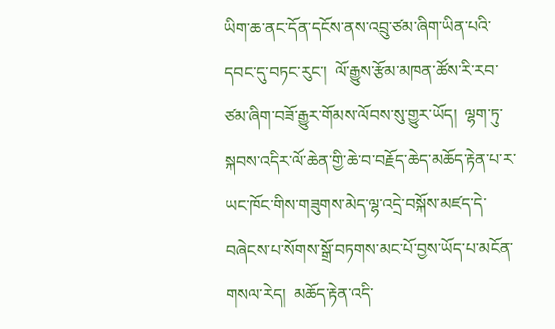ཡིག་ཆ་ནང་དོན་དངོས་ནས་འབྲུ་ཙམ་ཞིག་ཡིན་པའི་དབང་དུ་བཏང་རུང་།  ལོ་རྒྱུས་རྩོམ་མཁན་ཚོས་རི་རབ་ཙམ་ཞིག་བཟོ་རྒྱུར་གོམས་ལོབས་སུ་གྱུར་ཡོད།  ལྷག་ཏུ་སྐབས་འདིར་ལོ་ཆེན་གྱི་ཆེ་བ་བརྗོད་ཆེད་མཆོད་རྟེན་པ་ར་ཡང་ཁོང་གིས་གཟུགས་མེད་ལྷ་འདྲེ་བསྐོས་མཛད་དེ་བཞེངས་པ་སོགས་སྒྲོ་བཏགས་མང་པོ་བྱས་ཡོད་པ་མངོན་གསལ་རེད།  མཆོད་རྟེན་འདི་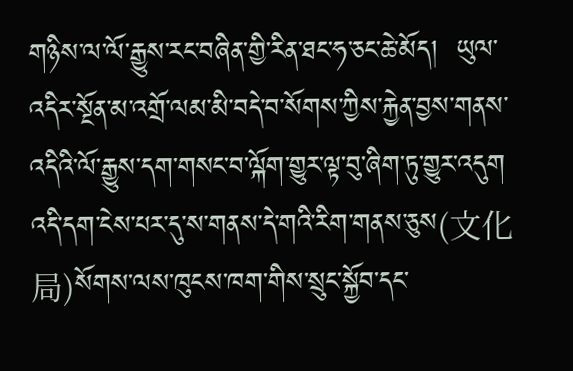གཉིས་ལ་ལོ་རྒྱུས་རང་བཞིན་གྱི་རིན་ཐང་ཧ་ཅང་ཆེ་མོད།  ཡུལ་འདིར་སྔོན་མ་འགྲོ་ལམ་མི་བདེ་བ་སོགས་ཀྱིས་རྐྱེན་བྱས་གནས་འདིའི་ལོ་རྒྱུས་དག་གསང་བ་ལྐོག་གྱུར་ལྟ་བུ་ཞིག་ཏུ་གྱུར་འདུག འདི་དག་ངེས་པར་དུ་ས་གནས་དེ་གའི་རིག་གནས་ཅུས(文化局)སོགས་ལས་ཁུངས་ཁག་གིས་སྲུང་སྐྱོབ་དང་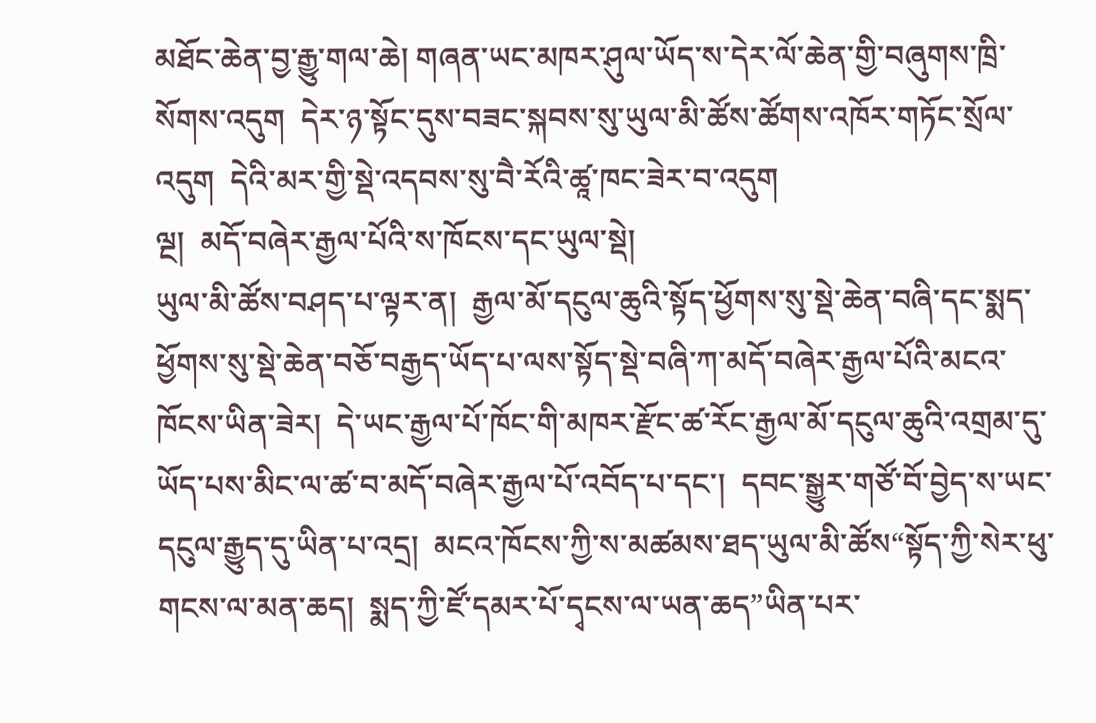མཐོང་ཆེན་བྱ་རྒྱུ་གལ་ཆེ། གཞན་ཡང་མཁར་ཤུལ་ཡོད་ས་དེར་ལོ་ཆེན་གྱི་བཞུགས་ཁྲི་སོགས་འདུག  དེར་ཉ་སྟོང་དུས་བཟང་སྐབས་སུ་ཡུལ་མི་ཚོས་ཚོགས་འཁོར་གཏོང་སྲོལ་འདུག  དེའི་མར་གྱི་སྡེ་འདབས་སུ་བཻ་རོའི་ཚཱ་ཁང་ཟེར་བ་འདུག
ལྔ།  མདོ་བཞེར་རྒྱལ་པོའི་ས་ཁོངས་དང་ཡུལ་སྡེ།
ཡུལ་མི་ཚོས་བཤད་པ་ལྟར་ན།  རྒྱལ་མོ་དངུལ་ཆུའི་སྟོད་ཕྱོགས་སུ་སྡེ་ཆེན་བཞི་དང་སྨད་ཕྱོགས་སུ་སྡེ་ཆེན་བཅོ་བརྒྱད་ཡོད་པ་ལས་སྟོད་སྡེ་བཞི་ཀ་མདོ་བཞེར་རྒྱལ་པོའི་མངའ་ཁོངས་ཡིན་ཟེར།  དེ་ཡང་རྒྱལ་པོ་ཁོང་གི་མཁར་རྫོང་ཚ་རོང་རྒྱལ་མོ་དངུལ་ཆུའི་འགྲམ་དུ་ཡོད་པས་མིང་ལ་ཚ་བ་མདོ་བཞེར་རྒྱལ་པོ་འབོད་པ་དང་།  དབང་སྒྱུར་གཙོ་བོ་བྱེད་ས་ཡང་དངུལ་རྒྱུད་དུ་ཡིན་པ་འདྲ།  མངའ་ཁོངས་ཀྱི་ས་མཚམས་ཐད་ཡུལ་མི་ཚོས“སྟོད་ཀྱི་སེར་ཕུ་གངས་ལ་མན་ཆད།  སྨད་ཀྱི་ཛོ་དམར་པོ་དྭངས་ལ་ཡན་ཆད”ཡིན་པར་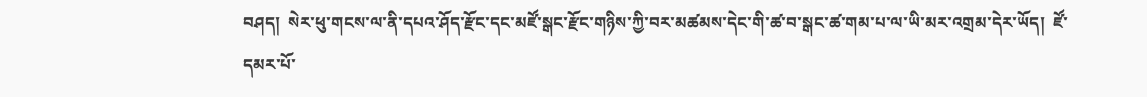བཤད།  སེར་ཕུ་གངས་ལ་ནི་དཔའ་ཤོད་རྫོང་དང་མཛོ་སྒང་རྫོང་གཉིས་ཀྱི་བར་མཚམས་དེང་གི་ཚ་བ་སྒང་ཚ་གམ་པ་ལ་ཡི་མར་འགྲམ་དེར་ཡོད།  ཛོ་དམར་པོ་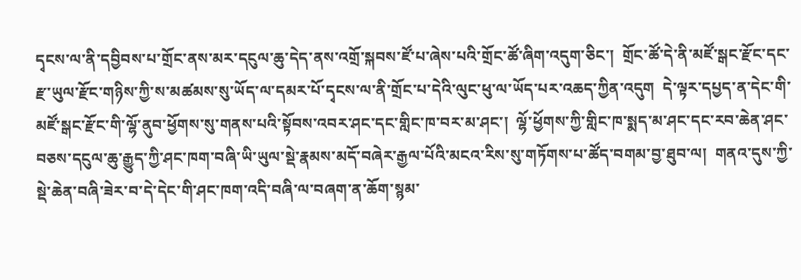དྭངས་ལ་ནི་དབྱིབས་པ་གྲོང་ནས་མར་དངུལ་ཆུ་དེད་ནས་འགྲོ་སྐབས་ཛོ་པ་ཞེས་པའི་གྲོང་ཚོ་ཞིག་འདུག་ཅིང་།  གྲོང་ཚོ་དེ་ནི་མཛོ་སྒང་རྫོང་དང་རྫ་ཡུལ་རྫོང་གཉིས་ཀྱི་ས་མཚམས་སུ་ཡོད་ལ་དམར་པོ་དྭངས་ལ་ནི་གྲོང་པ་དེའི་ལུང་ཕུ་ལ་ཡོད་པར་འཆད་ཀྱིན་འདུག  དེ་ལྟར་དཔྱད་ན་དེང་གི་མཛོ་སྒང་རྫོང་གི་ལྷོ་ནུབ་ཕྱོགས་སུ་གནས་པའི་སྟོབས་འབར་ཤང་དང་གླིང་ཁ་བར་མ་ཤང་།  ལྷོ་ཕྱོགས་ཀྱི་གླིང་ཁ་སྨད་མ་ཤང་དང་རབ་ཆེན་ཤང་བཅས་དངུལ་ཆུ་རྒྱུད་ཀྱི་ཤང་ཁག་བཞི་ཡི་ཡུལ་སྡེ་རྣམས་མདོ་བཞེར་རྒྱལ་པོའི་མངའ་རིས་སུ་གཏོགས་པ་ཚོད་བགམ་བྱ་ཐུབ་ལ།  གནའ་དུས་ཀྱི་སྡེ་ཆེན་བཞི་ཟེར་བ་དེ་དེང་གི་ཤང་ཁག་འདི་བཞི་ལ་བཞག་ན་ཆོག་སྙམ་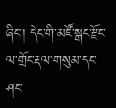ཞིང་། དེང་གི་མཛོ་སྒང་རྫོང་ལ་གྲོང་རྡལ་གསུམ་དང་ཤང་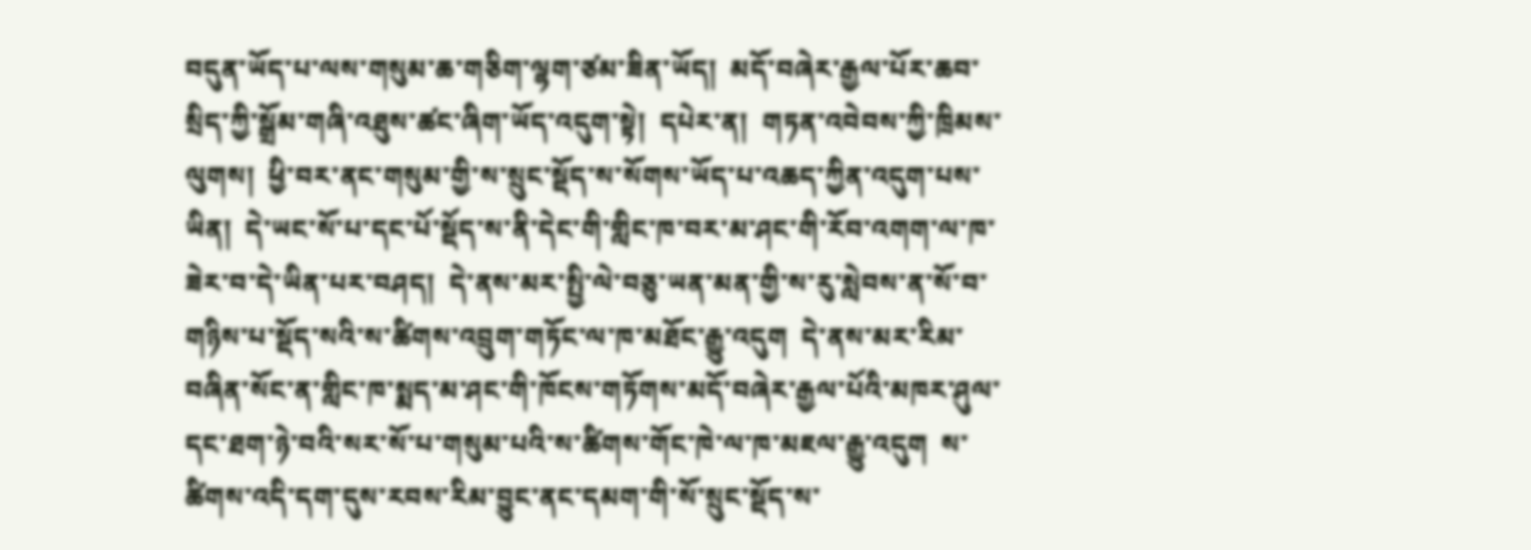བདུན་ཡོད་པ་ལས་གསུམ་ཆ་གཅིག་ལྷག་ཙམ་ཟིན་ཡོད།  མདོ་བཞེར་རྒྱལ་པོར་ཆབ་སྲིད་ཀྱི་སྒྲོམ་གཞི་འཐུས་ཚང་ཞིག་ཡོད་འདུག་སྟེ།  དཔེར་ན།  གཏན་འབེབས་ཀྱི་ཁྲིམས་ལུགས།  ཕྱི་བར་ནང་གསུམ་གྱི་ས་སྲུང་སྡོད་ས་སོགས་ཡོད་པ་འཆད་ཀྱིན་འདུག་པས་ཡིན།  དེ་ཡང་སོ་པ་དང་པོ་སྡོད་ས་ནི་དེང་གི་གླིང་ཁ་བར་མ་ཤང་གི་རོབ་འགག་ལ་ཁ་ཟེར་བ་དེ་ཡིན་པར་བཤད།  དེ་ནས་མར་སྤྱི་ལེ་བཅུ་ཡན་མན་གྱི་ས་རུ་སླེབས་ན་སོ་བ་གཉིས་པ་སྡོད་སའི་ས་ཚིགས་འབྲུག་གཏོང་ལ་ཁ་མཐོང་རྒྱུ་འདུག  དེ་ནས་མར་རིམ་བཞིན་སོང་ན་གླིང་ཁ་སྨད་མ་ཤང་གི་ཁོངས་གཏོགས་མདོ་བཞེར་རྒྱལ་པོའི་མཁར་ཤུལ་དང་ཐག་ཉེ་བའི་སར་སོ་པ་གསུམ་པའི་ས་ཚིགས་གོང་ཁེ་ལ་ཁ་མཇལ་རྒྱུ་འདུག  ས་ཚིགས་འདི་དག་དུས་རབས་རིམ་བྱུང་ནང་དམག་གི་སོ་སྲུང་སྡོད་ས་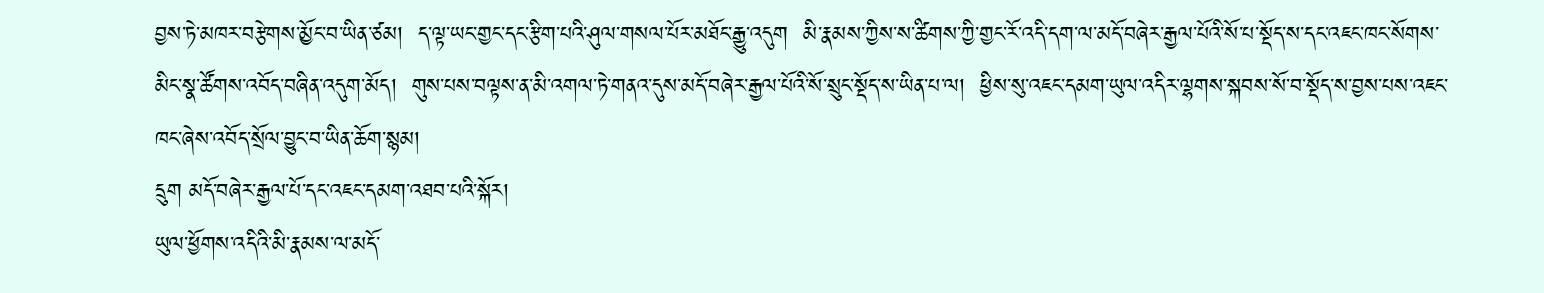བྱས་ཏེ་མཁར་བརྩེགས་མྱོང་བ་ཡིན་ཙམ།  ད་ལྟ་ཡང་གྱང་དང་རྩིག་པའི་ཤུལ་གསལ་པོར་མཐོང་རྒྱུ་འདུག  མི་རྣམས་ཀྱིས་ས་ཚིགས་ཀྱི་གྱང་རོ་འདི་དག་ལ་མདོ་བཞེར་རྒྱལ་པོའི་སོ་པ་སྡོད་ས་དང་འཇང་ཁང་སོགས་མིང་སྣ་ཚོགས་འབོད་བཞིན་འདུག་མོད།  གུས་པས་བལྟས་ན་མི་འགལ་ཏེ་གནའ་དུས་མདོ་བཞེར་རྒྱལ་པོའི་སོ་སྲུང་སྡོད་ས་ཡིན་པ་ལ།  ཕྱིས་སུ་འཇང་དམག་ཡུལ་འདིར་ལྷགས་སྐབས་སོ་བ་སྡོད་ས་བྱས་པས་འཇང་ཁང་ཞེས་འབོད་སྲོལ་བྱུང་བ་ཡིན་ཆོག་སྙམ།
དྲུག མདོ་བཞེར་རྒྱལ་པོ་དང་འཇང་དམག་འཐབ་པའི་སྐོར།
ཡུལ་ཕྱོགས་འདིའི་མི་རྣམས་ལ་མདོ་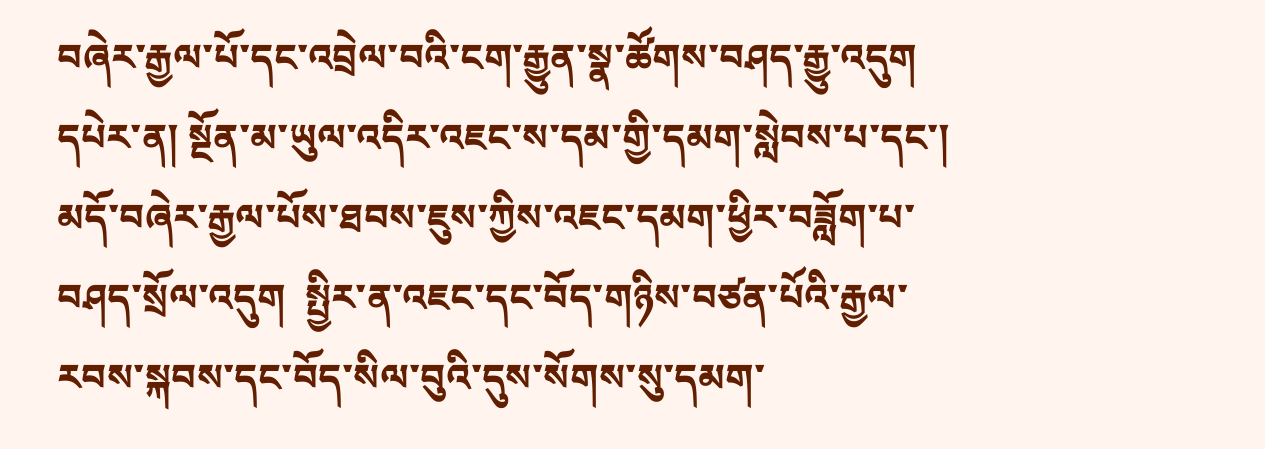བཞེར་རྒྱལ་པོ་དང་འབྲེལ་བའི་ངག་རྒྱུན་སྣ་ཚོགས་བཤད་རྒྱུ་འདུག  དཔེར་ན། སྔོན་མ་ཡུལ་འདིར་འཇང་ས་དམ་གྱི་དམག་སླེབས་པ་དང་།  མདོ་བཞེར་རྒྱལ་པོས་ཐབས་ཇུས་ཀྱིས་འཇང་དམག་ཕྱིར་བཟློག་པ་བཤད་སྲོལ་འདུག  སྤྱིར་ན་འཇང་དང་བོད་གཉིས་བཙན་པོའི་རྒྱལ་རབས་སྐབས་དང་བོད་སིལ་བུའི་དུས་སོགས་སུ་དམག་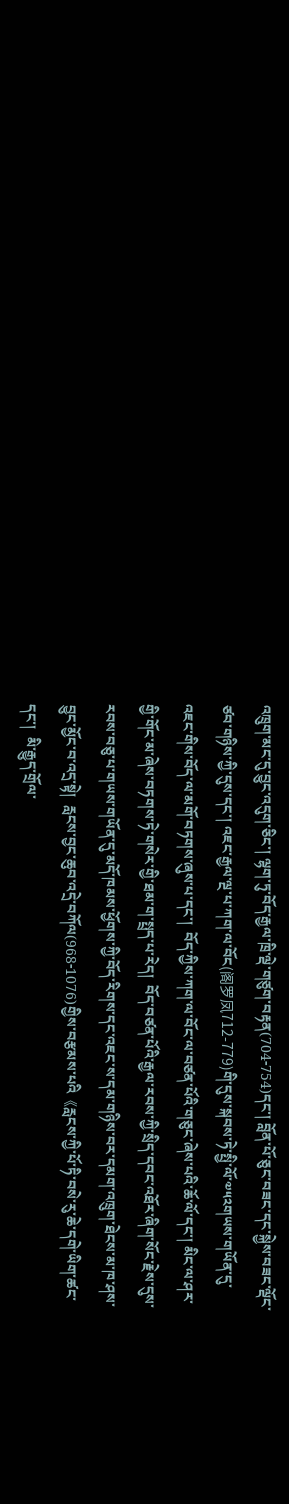འཁྲུག་མང་དུ་བྱུང་འདུག་ཅིང་། ལྷག་ཏུ་བོད་རྒྱལ་ཁྲི་ལྡེ་གཙུག་བརྟན(704-754)དང་། བློན་པོ་ཅུང་བཟང་དང་སྐྱེས་བཟང་ལྡོང་ཙབ་གཉིས་ཀྱི་དུས་དང་། འཇང་རྒྱལ་ལྔ་པ་ཀག་ལ་བོང(阁罗凤712-779)གི་དུས་སྐབས་ཏེ་སྤྱི་ལོ་༧༥༢གཡས་གཡོན་དུ་འཇང་གིས་བོད་ལ་མགོ་བཏགས་ཞུས་པ་དང་།  བོད་ཀྱིས་ཀག་ལ་བོང་ལ་བཙན་པོའི་གཅུང་ཞེས་པའི་ཆོ་ལོ་དང་། མིང་ལ་ཤར་གྱི་གོང་མ་ཞེས་བཏགས་ཏེ་གསེར་གྱི་ཐམ་ག་སྤྲད་པ་རེད།  བོད་བཙན་པོའི་རྒྱལ་རབས་ཀྱི་སྲིད་དབང་འཐོར་ཞིག་སོང་རྗེས་དུས་རབས་བཅུ་པ་གཡས་གཡོན་དུ་མདོ་ཁམས་ཕྱོགས་ཀྱི་བོད་རིགས་དང་འཇང་ས་དམ་གཉིས་བར་དམག་འཁྲུག་ཐེངས་མ་ཁ་ཤས་བྱུང་མྱོང་བ་འདྲ་སྟེ།  རླངས་བྱང་ཆུབ་འདྲེ་བཀོལ(968-1076)གྱིས་བརྩམས་པའི《རླངས་ཀྱི་པོ་ཏི་བསེ་རུ་ཆེ་དགེ་ཡིག་ཚང་དང་།  མི་རྒྱུད་གྲོལ་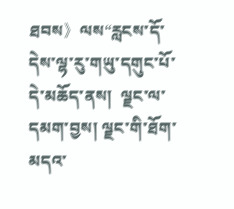ཐབས》ལས“རླངས་དོ་དེས་ལྷ་རུ་གཡུ་དགུང་པོ་དེ་མཆོད་ནས།  ལྗང་ལ་དམག་བྱས། ལྗང་གི་ཐོག་མདའ་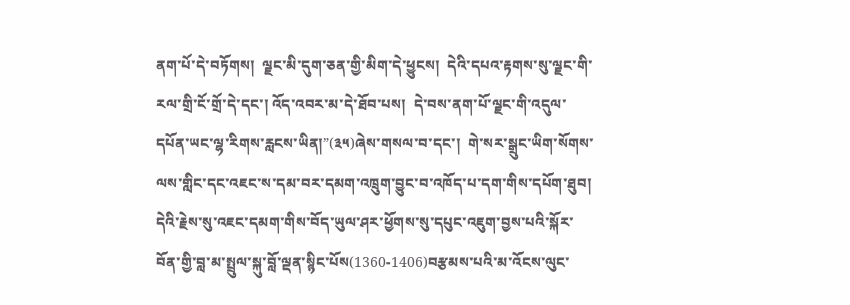ནག་པོ་དེ་བཏོགས།  ལྗང་མི་དུག་ཅན་གྱི་མིག་དེ་ཕྱུངས།  དེའི་དཔའ་རྟགས་སུ་ལྗང་གི་རལ་གྲི་ངོ་གྲོ་དེ་དང་། འོད་འབར་མ་དེ་ཐོབ་པས།  དེ་བས་ནག་པོ་ལྗང་གི་འདུལ་དཔོན་ཡང་ལྷ་རིགས་རླངས་ཡིན།”(༣༥)ཞེས་གསལ་བ་དང་།  གེ་སར་སྒྲུང་ཡིག་སོགས་ལས་གླིང་དང་འཇང་ས་དམ་བར་དམག་འཁྲུག་བྱུང་བ་འཁོད་པ་དག་གིས་དཔོག་ཐུབ།  དེའི་རྗེས་སུ་འཇང་དམག་གིས་བོད་ཡུལ་ཤར་ཕྱོགས་སུ་དཔུང་འཇུག་བྱས་པའི་སྐོར་བོན་གྱི་བླ་མ་སྤྲུལ་སྐུ་བློ་ལྡན་སྙིང་པོས(1360-1406)བརྩམས་པའི་མ་འོངས་ལུང་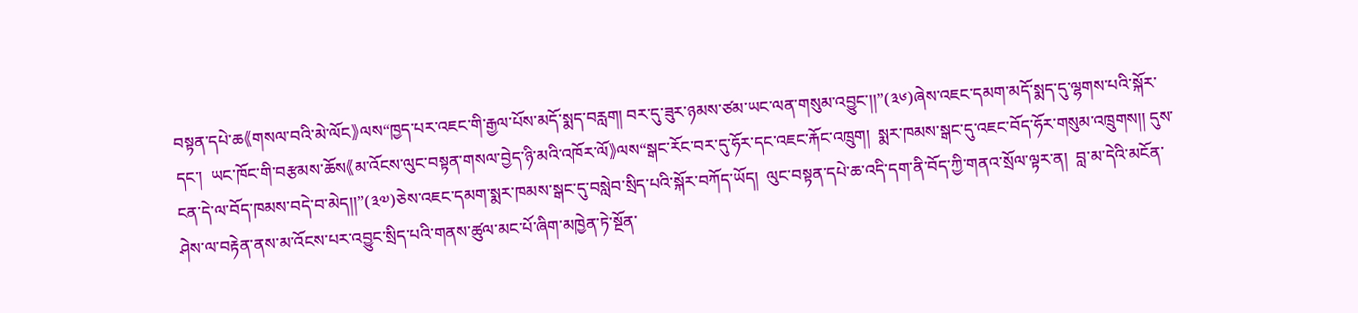བསྟན་དཔེ་ཆ《གསལ་བའི་མེ་ལོང》ལས“ཁྱད་པར་འཇང་གི་རྒྱལ་པོས་མདོ་སྨད་བརླག། བར་དུ་ཟུར་ཉམས་ཙམ་ཡང་ལན་གསུམ་འབྱུང་།།”(༣༦)ཞེས་འཇང་དམག་མདོ་སྨད་དུ་ལྷགས་པའི་སྐོར་དང་།  ཡང་ཁོང་གི་བརྩམས་ཆོས《མ་འོངས་ལུང་བསྟན་གསལ་བྱེད་ཉི་མའི་འཁོར་ལོ》ལས“སྒང་རོང་བར་དུ་ཧོར་དང་འཇང་རྐོང་འཁྲུག།  སྨར་ཁམས་སྒང་དུ་འཇང་བོད་ཧོར་གསུམ་འཁྲུགས།། དུས་ངན་དེ་ལ་བོད་ཁམས་བདེ་བ་མེད།།”(༣༧)ཅེས་འཇང་དམག་སྨར་ཁམས་སྒང་དུ་བསླེབ་སྲིད་པའི་སྐོར་བཀོད་ཡོད།  ལུང་བསྟན་དཔེ་ཆ་འདི་དག་ནི་བོད་ཀྱི་གནའ་སྲོལ་ལྟར་ན།  བླ་མ་དེའི་མངོན་ཤེས་ལ་བརྟེན་ནས་མ་འོངས་པར་འབྱུང་སྲིད་པའི་གནས་ཚུལ་མང་པོ་ཞིག་མཁྱེན་ཏེ་སྔོན་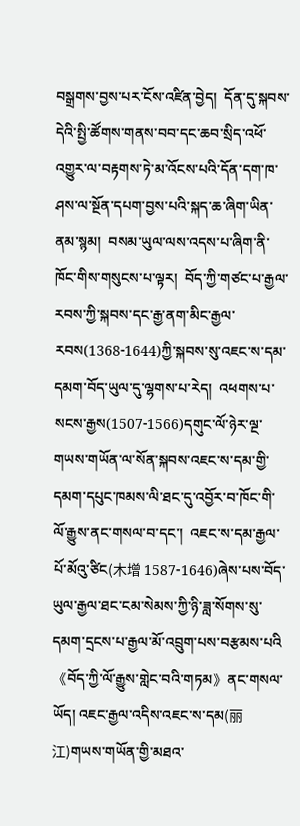བསྒྲགས་བྱས་པར་ངོས་འཛིན་བྱེད།  དོན་དུ་སྐབས་དེའི་སྤྱི་ཚོགས་གནས་བབ་དང་ཆབ་སྲིད་འཕོ་འགྱུར་ལ་བརྟགས་ཏེ་མ་འོངས་པའི་དོན་དག་ཁ་ཤས་ལ་སྔོན་དཔག་བྱས་པའི་སྐད་ཆ་ཞིག་ཡིན་ནམ་སྙམ།  བསམ་ཡུལ་ལས་འདས་པ་ཞིག་ནི་ཁོང་གིས་གསུངས་པ་ལྟར།  བོད་ཀྱི་གཙང་པ་རྒྱལ་རབས་ཀྱི་སྐབས་དང་རྒྱ་ནག་མིང་རྒྱལ་རབས(1368-1644)ཀྱི་སྐབས་སུ་འཇང་ས་དམ་དམག་བོད་ཡུལ་དུ་ལྷགས་པ་རེད།  འཕགས་པ་སངས་རྒྱས(1507-1566)དགུང་ལོ་ཉེར་ལྔ་གཡས་གཡོན་ལ་སོན་སྐབས་འཇང་ས་དམ་གྱི་དམག་དཔུང་ཁམས་ལི་ཐང་དུ་འབྱོར་བ་ཁོང་གི་ལོ་རྒྱུས་ནང་གསལ་བ་དང་།  འཇང་ས་དམ་རྒྱལ་པོ་མོའུ་ཙིང(木增 1587-1646)ཞེས་པས་བོད་ཡུལ་རྒྱལ་ཐང་ངམ་སེམས་ཀྱི་ཉི་ཟླ་སོགས་སུ་དམག་དྲངས་པ་རྒྱལ་མོ་འབྲུག་པས་བརྩམས་པའི《བོད་ཀྱི་ལོ་རྒྱུས་གླེང་བའི་གཏམ》ནང་གསལ་ཡོད། འཇང་རྒྱལ་འདིས་འཇང་ས་དམ(丽江)གཡས་གཡོན་གྱི་མཐའ་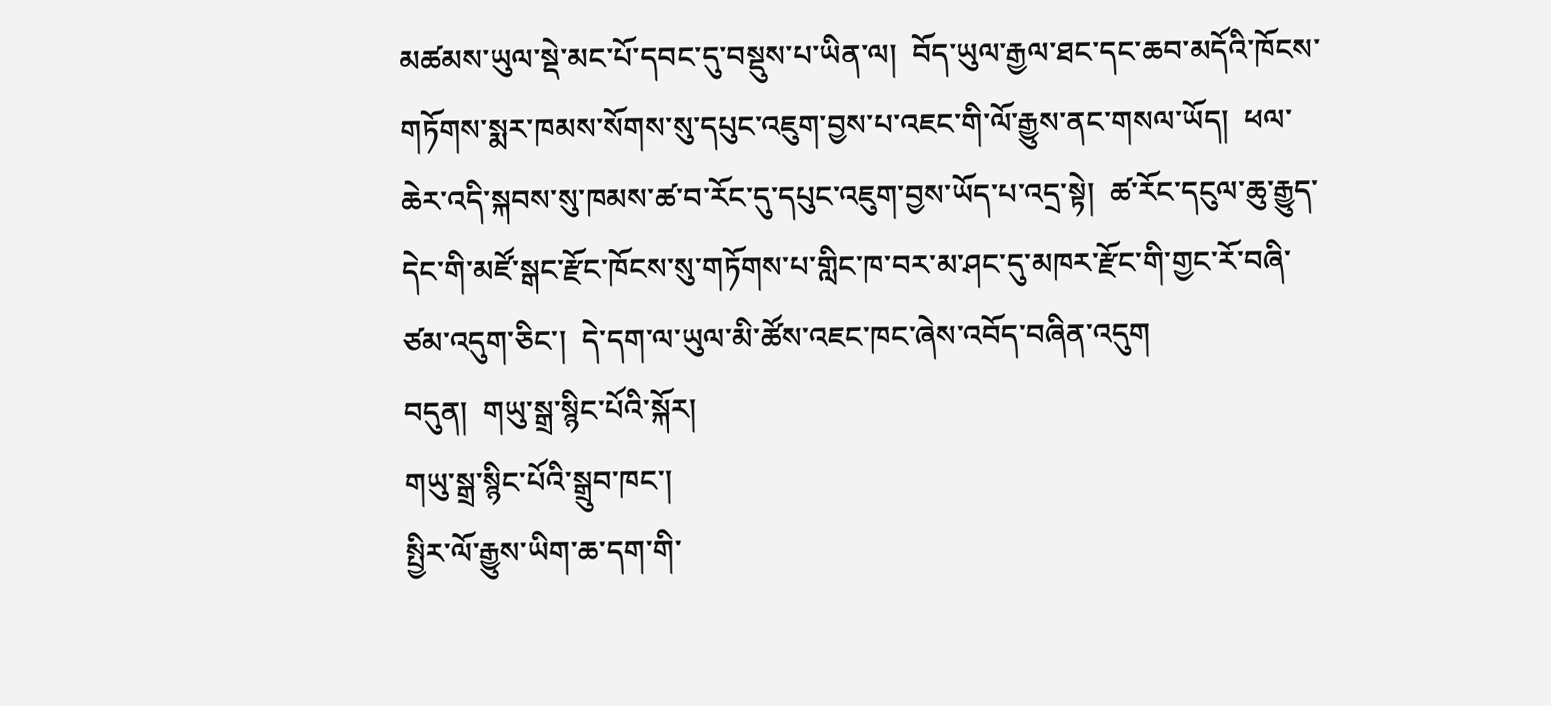མཚམས་ཡུལ་སྡེ་མང་པོ་དབང་དུ་བསྡུས་པ་ཡིན་ལ།  བོད་ཡུལ་རྒྱལ་ཐང་དང་ཆབ་མདོའི་ཁོངས་གཏོགས་སྨར་ཁམས་སོགས་སུ་དཔུང་འཇུག་བྱས་པ་འཇང་གི་ལོ་རྒྱུས་ནང་གསལ་ཡོད།  ཕལ་ཆེར་འདི་སྐབས་སུ་ཁམས་ཚ་བ་རོང་དུ་དཔུང་འཇུག་བྱས་ཡོད་པ་འདྲ་སྟེ།  ཚ་རོང་དངུལ་ཆུ་རྒྱུད་དེང་གི་མཛོ་སྒང་རྫོང་ཁོངས་སུ་གཏོགས་པ་གླིང་ཁ་བར་མ་ཤང་དུ་མཁར་རྫོང་གི་གྱང་རོ་བཞི་ཙམ་འདུག་ཅིང་།  དེ་དག་ལ་ཡུལ་མི་ཚོས་འཇང་ཁང་ཞེས་འབོད་བཞིན་འདུག
བདུན།  གཡུ་སྒྲ་སྙིང་པོའི་སྐོར།
གཡུ་སྒྲ་སྙིང་པོའི་སྒྲུབ་ཁང་།
སྤྱིར་ལོ་རྒྱུས་ཡིག་ཆ་དག་གི་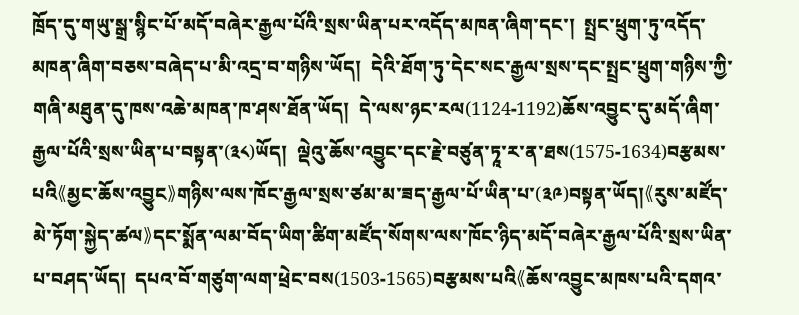ཁྲོད་དུ་གཡུ་སྒྲ་སྙིང་པོ་མདོ་བཞེར་རྒྱལ་པོའི་སྲས་ཡིན་པར་འདོད་མཁན་ཞིག་དང་།  སྤྲང་ཕྲུག་ཏུ་འདོད་མཁན་ཞིག་བཅས་བཞེད་པ་མི་འདྲ་བ་གཉིས་ཡོད།  དེའི་ཐོག་ཏུ་དེང་སང་རྒྱལ་སྲས་དང་སྤྲང་ཕྲུག་གཉིས་ཀྱི་གཞི་མཐུན་དུ་ཁས་འཆེ་མཁན་ཁ་ཤས་ཐོན་ཡོད།  དེ་ལས་ཉང་རལ(1124-1192)ཆོས་འབྱུང་དུ་མདོ་ཞིག་རྒྱལ་པོའི་སྲས་ཡིན་པ་བསྟན་(༣༨)ཡོད།  ལྡེའུ་ཆོས་འབྱུང་དང་རྗེ་བཙུན་ཏཱ་ར་ན་ཐས(1575-1634)བརྩམས་པའི《མྱང་ཆོས་འབྱུང》གཉིས་ལས་ཁོང་རྒྱལ་སྲས་ཙམ་མ་ཟད་རྒྱལ་པོ་ཡིན་པ་(༣༩)བསྟན་ཡོད།《རུས་མཛོད་མེ་ཏོག་སྐྱེད་ཚལ》དང་སྨོན་ལམ་བོད་ཡིག་ཚིག་མཛོད་སོགས་ལས་ཁོང་ཉིད་མདོ་བཞེར་རྒྱལ་པོའི་སྲས་ཡིན་པ་བཤད་ཡོད།  དཔའ་བོ་གཙུག་ལག་ཕྲེང་བས(1503-1565)བརྩམས་པའི《ཆོས་འབྱུང་མཁས་པའི་དགའ་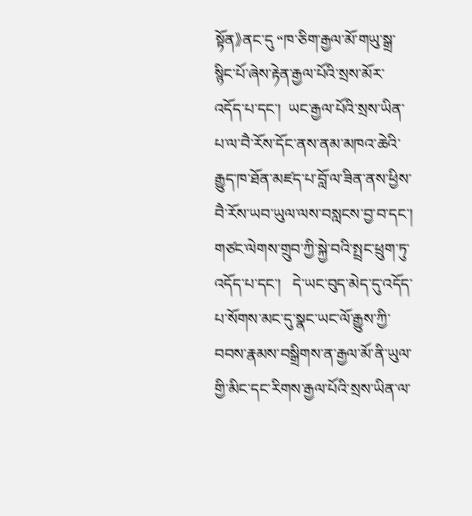སྟོན》ནང་དུ “ཁ་ཅིག་རྒྱལ་མོ་གཡུ་སྒྲ་སྙིང་པོ་ཞེས་རྟེན་རྒྱལ་པོའི་སྲས་མོར་འདོད་པ་དང་།  ཡང་རྒྱལ་པོའི་སྲས་ཡིན་པ་ལ་བཻ་རོས་དོང་ནས་ནམ་མཁའ་ཆེའི་རྒྱུད་ཁ་ཐོན་མཛད་པ་བློ་ལ་ཟིན་ནས་ཕྱིས་བཻ་རོས་ཡབ་ཡུལ་ལས་བསླངས་བྱ་བ་དང་།   གཙང་ལེགས་གྲུབ་ཀྱི་སྐྱེ་བའི་སྤྲང་ཕྲུག་ཏུ་འདོད་པ་དང་།   དེ་ཡང་བུད་མེད་དུ་འདོད་པ་སོགས་མང་དུ་སྣང་ཡང་ལོ་རྒྱུས་ཀྱི་བབས་རྣམས་བསྒྲིགས་ན་རྒྱལ་མོ་ནི་ཡུལ་གྱི་མིང་དང་རིགས་རྒྱལ་པོའི་སྲས་ཡིན་ལ་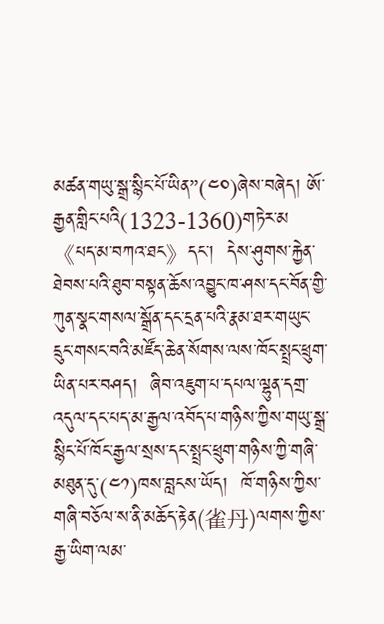མཚན་གཡུ་སྒྲ་སྙིང་པོ་ཡིན”(༤༠)ཞེས་བཞེད། ཨོ་རྒྱན་གླིང་པའི(1323-1360)གཏེར་མ《པད་མ་བཀའ་ཐང》དང་།  དེས་ཤུགས་རྐྱེན་ཐེབས་པའི་ཐུབ་བསྟན་ཆོས་འབྱུང་ཁ་ཤས་དང་བོན་གྱི་ཀུན་སྣང་གསལ་སྒྲོན་དང་དྲན་པའི་རྣམ་ཐར་གཡུང་དྲུང་གསང་བའི་མཛོད་ཆེན་སོགས་ལས་ཁོང་སྤྲང་ཕྲུག་ཡིན་པར་བཤད།  ཞིབ་འཇུག་པ་དཔལ་ལྷུན་དགྲ་འདུལ་དང་པད་མ་རྒྱལ་འབོད་པ་གཉིས་ཀྱིས་གཡུ་སྒྲ་སྙིང་པོ་ཁོང་རྒྱལ་སྲས་དང་སྤྲང་ཕྲུག་གཉིས་ཀྱི་གཞི་མཐུན་དུ་(༤༡)ཁས་བླངས་ཡོད།  ཁོ་གཉིས་ཀྱིས་གཞི་བཅོལ་ས་ནི་མཆོད་རྟེན(雀丹)ལགས་ཀྱིས་རྒྱ་ཡིག་ལམ་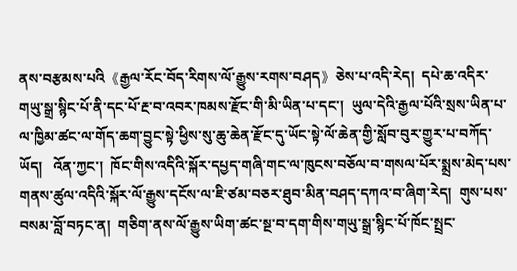ནས་བརྩམས་པའི《རྒྱལ་རོང་བོད་རིགས་ལོ་རྒྱུས་རགས་བཤད》ཅེས་པ་འདི་རེད།  དཔེ་ཆ་འདིར་གཡུ་སྒྲ་སྙིང་པོ་ནི་དང་པོ་རྔ་བ་འབར་ཁམས་རྫོང་གི་མི་ཡིན་པ་དང་།  ཡུལ་དེའི་རྒྱལ་པོའི་སྲས་ཡིན་པ་ལ་ཁྱིམ་ཚང་ལ་གོད་ཆག་བྱུང་སྟེ་ཕྱིས་སུ་ཆུ་ཆེན་རྫོང་དུ་ཡོང་སྟེ་ལོ་ཆེན་གྱི་སློབ་བུར་གྱུར་པ་བཀོད་ཡོད།   འོན་ཀྱང་།  ཁོང་གིས་འདིའི་སྐོར་དཔྱད་གཞི་གང་ལ་ཁུངས་བཅོལ་བ་གསལ་པོར་སྨྲས་མེད་པས་གནས་ཚུལ་འདིའི་སྐོར་ལོ་རྒྱུས་དངོས་ལ་ཇི་ཙམ་བཅར་ཐུབ་མིན་བཤད་དཀའ་བ་ཞིག་རེད།  གུས་པས་བསམ་བློ་བཏང་ན།  གཅིག་ནས་ལོ་རྒྱུས་ཡིག་ཚང་སྔ་བ་དག་གིས་གཡུ་སྒྲ་སྙིང་པོ་ཁོང་སྤྲང་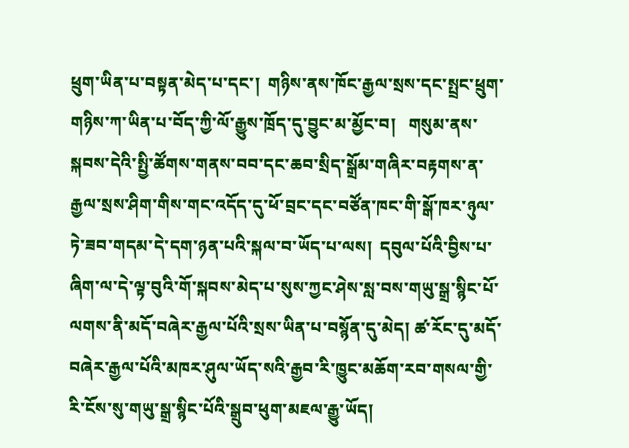ཕྲུག་ཡིན་པ་བསྟན་མེད་པ་དང་།  གཉིས་ནས་ཁོང་རྒྱལ་སྲས་དང་སྤྲང་ཕྲུག་གཉིས་ཀ་ཡིན་པ་བོད་ཀྱི་ལོ་རྒྱུས་ཁྲོད་དུ་བྱུང་མ་མྱོང་བ།   གསུམ་ནས་སྐབས་དེའི་སྤྱི་ཚོགས་གནས་བབ་དང་ཆབ་སྲིད་སྒྲོམ་གཞིར་བརྟགས་ན་རྒྱལ་སྲས་ཤིག་གིས་གང་འདོད་དུ་ཕོ་བྲང་དང་བཙོན་ཁང་གི་སྒོ་ཁར་ཉུལ་ཏེ་ཟབ་གདམ་དེ་དག་ཉན་པའི་སྐལ་བ་ཡོད་པ་ལས།  དབུལ་པོའི་བྱིས་པ་ཞིག་ལ་དེ་ལྟ་བུའི་གོ་སྐབས་མེད་པ་སུས་ཀྱང་ཤེས་སླ་བས་གཡུ་སྒྲ་སྙིང་པོ་ལགས་ནི་མདོ་བཞེར་རྒྱལ་པོའི་སྲས་ཡིན་པ་བསྙོན་དུ་མེད། ཚ་རོང་དུ་མདོ་བཞེར་རྒྱལ་པོའི་མཁར་ཤུལ་ཡོད་སའི་རྒྱབ་རི་ཁྱུང་མཆོག་རབ་གསལ་གྱི་རི་ངོས་སུ་གཡུ་སྒྲ་སྙིང་པོའི་སྒྲུབ་ཕུག་མཇལ་རྒྱུ་ཡོད།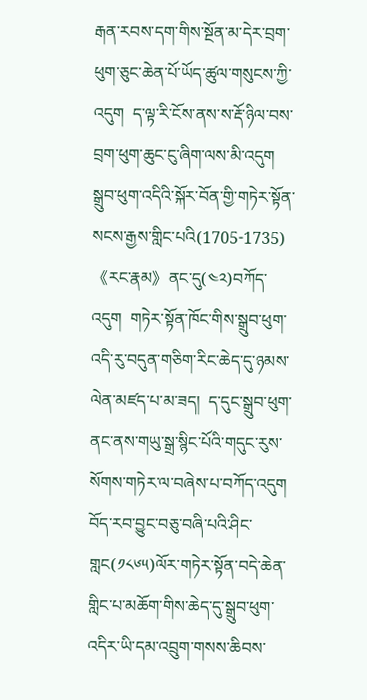རྒན་རབས་དག་གིས་སྔོན་མ་དེར་བྲག་ཕུག་ཅུང་ཆེན་པོ་ཡོད་ཚུལ་གསུངས་ཀྱི་འདུག  ད་ལྟ་རི་ངོས་ནས་ས་རྡོ་ཉིལ་བས་བྲག་ཕུག་ཆུང་ངུ་ཞིག་ལས་མི་འདུག  སྒྲུབ་ཕུག་འདིའི་སྐོར་བོན་གྱི་གཏེར་སྟོན་སངས་རྒྱས་གླིང་པའི(1705-1735)《རང་རྣམ》ནང་དུ(༤༢)བཀོད་འདུག  གཏེར་སྟོན་ཁོང་གིས་སྒྲུབ་ཕུག་འདི་རུ་བདུན་གཅིག་རིང་ཆེད་དུ་ཉམས་ལེན་མཛད་པ་མ་ཟད།  ད་དུང་སྒྲུབ་ཕུག་ནང་ནས་གཡུ་སྒྲ་སྙིང་པོའི་གདུང་རུས་སོགས་གཏེར་ལ་བཞེས་པ་བཀོད་འདུག  བོད་རབ་བྱུང་བཅུ་བཞི་པའི་ཤིང་གླང(༡༨༦༥)ལོར་གཏེར་སྟོན་བདེ་ཆེན་གླིང་པ་མཆོག་གིས་ཆེད་དུ་སྒྲུབ་ཕུག་འདིར་ཡི་དམ་འབྲུག་གསས་ཆིབས་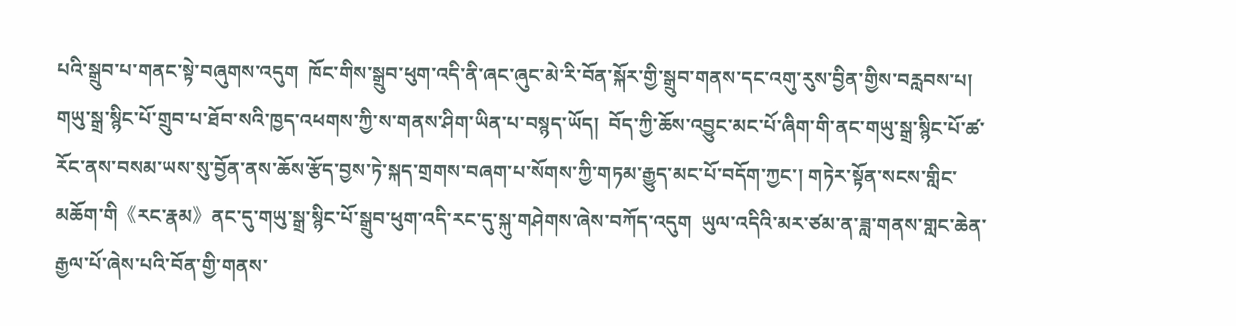པའི་སྒྲུབ་པ་གནང་སྟེ་བཞུགས་འདུག  ཁོང་གིས་སྒྲུབ་ཕུག་འདི་ནི་ཞང་ཞུང་མེ་རི་བོན་སྐོར་གྱི་སྒྲུབ་གནས་དང་འགུ་རུས་བྱིན་གྱིས་བརླབས་པ།  གཡུ་སྒྲ་སྙིང་པོ་གྲུབ་པ་ཐོབ་སའི་ཁྱད་འཕགས་ཀྱི་ས་གནས་ཤིག་ཡིན་པ་བསྙད་ཡོད།  བོད་ཀྱི་ཆོས་འབྱུང་མང་པོ་ཞིག་གི་ནང་གཡུ་སྒྲ་སྙིང་པོ་ཚ་རོང་ནས་བསམ་ཡས་སུ་བྱོན་ནས་ཆོས་རྩོད་བྱས་ཏེ་སྐད་གྲགས་བཞག་པ་སོགས་ཀྱི་གཏམ་རྒྱུད་མང་པོ་བདོག་ཀྱང་། གཏེར་སྟོན་སངས་གླིང་མཆོག་གི《རང་རྣམ》ནང་དུ་གཡུ་སྒྲ་སྙིང་པོ་སྒྲུབ་ཕུག་འདི་རང་དུ་སྐུ་གཤེགས་ཞེས་བཀོད་འདུག  ཡུལ་འདིའི་མར་ཙམ་ན་ཟླ་གནས་གླང་ཆེན་རྒྱལ་པོ་ཞེས་པའི་བོན་གྱི་གནས་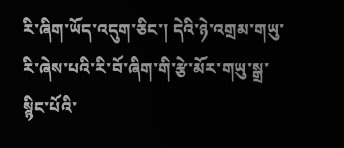རི་ཞིག་ཡོད་འདུག་ཅིང་། དེའི་ཉེ་འགྲམ་གཡུ་རི་ཞེས་པའི་རི་བོ་ཞིག་གི་རྩེ་མོར་གཡུ་སྒྲ་སྙིང་པོའི་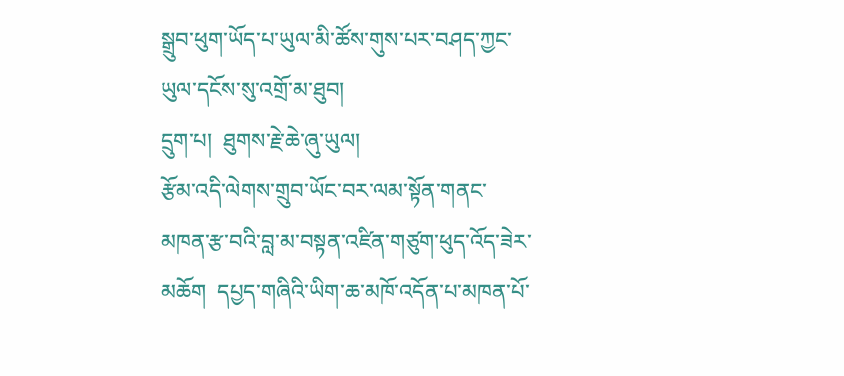སྒྲུབ་ཕུག་ཡོད་པ་ཡུལ་མི་ཚོས་གུས་པར་བཤད་ཀྱང་ཡུལ་དངོས་སུ་འགྲོ་མ་ཐུབ།
དྲུག་པ།  ཐུགས་རྗེ་ཆེ་ཞུ་ཡུལ།
རྩོམ་འདི་ལེགས་གྲུབ་ཡོང་བར་ལམ་སྟོན་གནང་མཁན་རྩ་བའི་བླ་མ་བསྟན་འཛིན་གཙུག་ཕུད་འོད་ཟེར་མཆོག  དཔྱད་གཞིའི་ཡིག་ཆ་མཁོ་འདོན་པ་མཁན་པོ་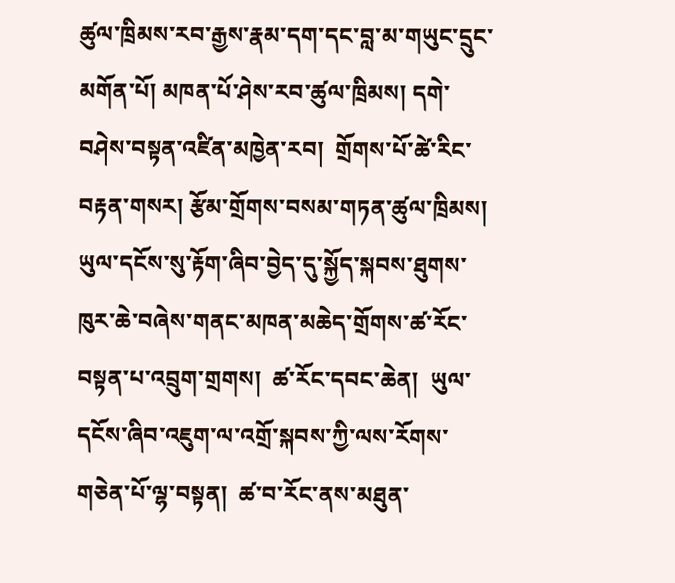ཚུལ་ཁྲིམས་རབ་རྒྱས་རྣམ་དག་དང་བླ་མ་གཡུང་དྲུང་མགོན་པོ། མཁན་པོ་ཤེས་རབ་ཚུལ་ཁྲིམས། དགེ་བཤེས་བསྟན་འཛིན་མཁྱེན་རབ།  གྲོགས་པོ་ཚེ་རིང་བརྟན་གསར། རྩོམ་གྲོགས་བསམ་གཏན་ཚུལ་ཁྲིམས།  ཡུལ་དངོས་སུ་རྟོག་ཞིབ་བྱེད་དུ་སྐྱོད་སྐབས་ཐུགས་ཁུར་ཆེ་བཞེས་གནང་མཁན་མཆེད་གྲོགས་ཚ་རོང་བསྟན་པ་འབྲུག་གྲགས།  ཚ་རོང་དབང་ཆེན།  ཡུལ་དངོས་ཞིབ་འཇུག་ལ་འགྲོ་སྐབས་ཀྱི་ལས་རོགས་གཅེན་པོ་ལྷ་བསྟན།  ཚ་བ་རོང་ནས་མཐུན་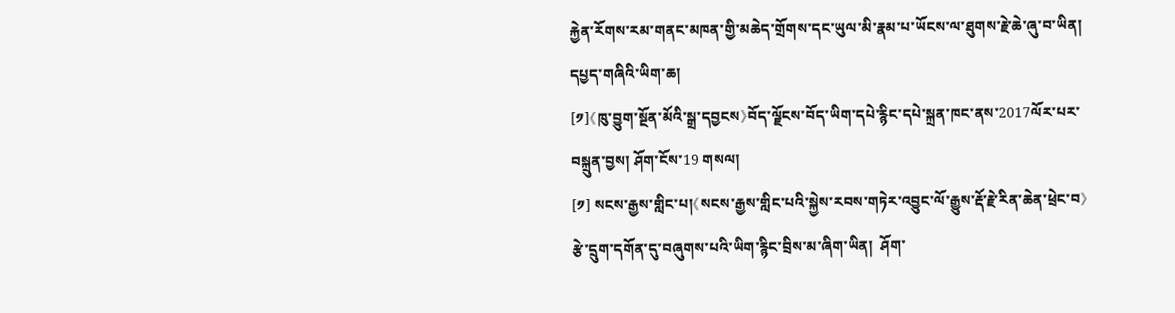རྐྱེན་རོགས་རམ་གནང་མཁན་གྱི་མཆེད་གྲོགས་དང་ཡུལ་མི་རྣམ་པ་ཡོངས་ལ་ཐུགས་རྗེ་ཆེ་ཞུ་བ་ཡིན།
དཔྱད་གཞིའི་ཡིག་ཆ།
[༡]《ཁུ་བྱུག་སྔོན་མོའི་སྒྲ་དབྱངས》བོད་ལྗོངས་བོད་ཡིག་དཔེ་རྙིང་དཔེ་སྐྲན་ཁང་ནས་2017ལོར་པར་བསྐྲུན་བྱས། ཤོག་ངོས་19 གསལ།
[༡] སངས་རྒྱས་གླིང་པ།《སངས་རྒྱས་གླིང་པའི་སྐྱེས་རབས་གཏེར་འབྱུང་ལོ་རྒྱུས་རྡོ་རྗེ་རིན་ཆེན་ཕྲེང་བ》རྩེ་དྲུག་དགོན་དུ་བཞུགས་པའི་ཡིག་རྙིང་བྲིས་མ་ཞིག་ཡིན།  ཤོག་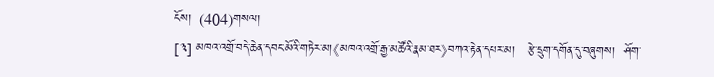ངོས།  (404)གསལ།
[༣] མཁའ་འགྲོ་བདེ་ཆེན་དབང་མོའི་གཏེར་མ།《མཁའ་འགྲོ་རྒྱ་མཚོའི་རྣམ་ཐར》བཀའ་རྟེན་དཔར་མ།   རྩེ་དྲུག་དགོན་དུ་བཞུགས།  ཤོག་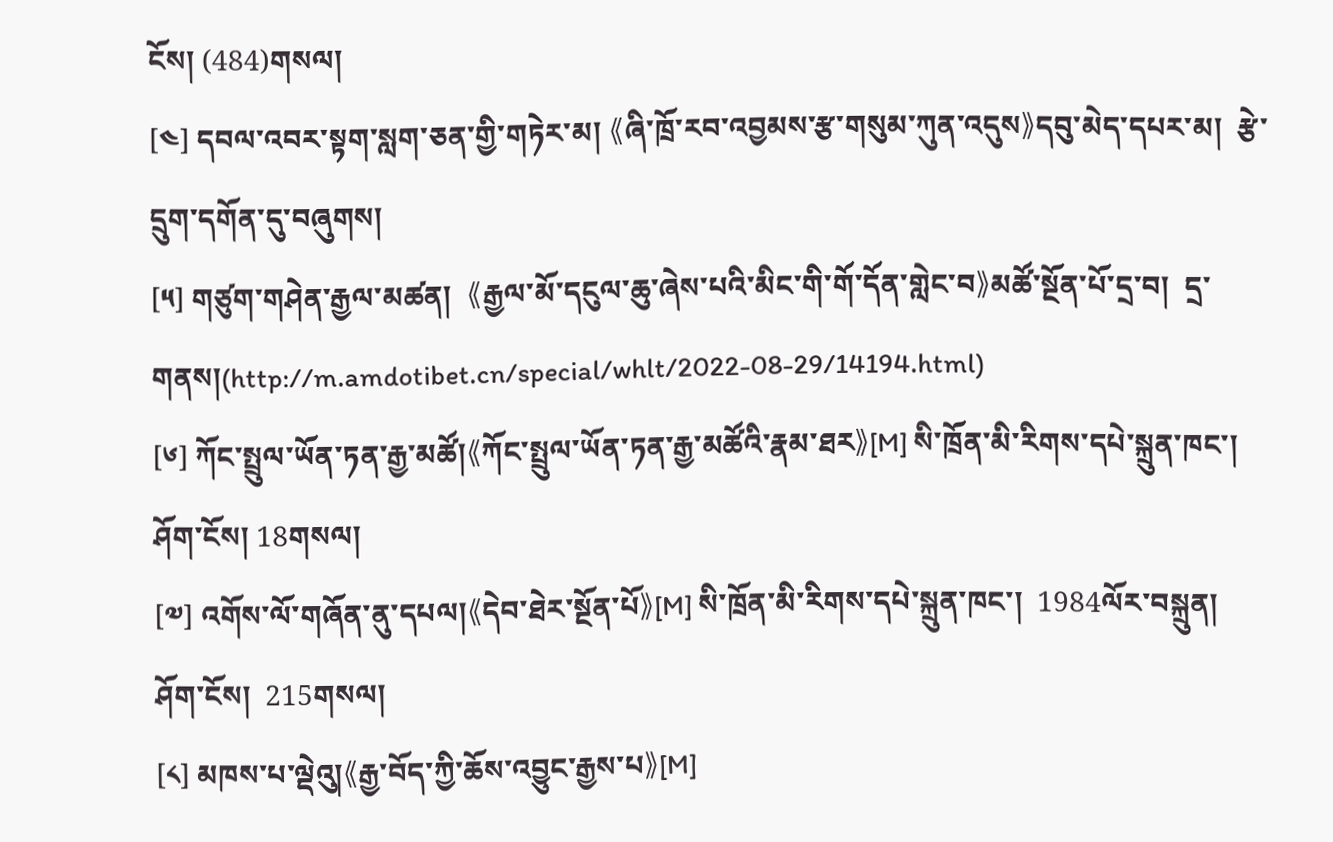ངོས། (484)གསལ།
[༤] དབལ་འབར་སྟག་སླག་ཅན་གྱི་གཏེར་མ། 《ཞི་ཁྲོ་རབ་འབྱམས་རྩ་གསུམ་ཀུན་འདུས》དབུ་མེད་དཔར་མ།  རྩེ་དྲུག་དགོན་དུ་བཞུགས།
[༥] གཙུག་གཤེན་རྒྱལ་མཚན།  《རྒྱལ་མོ་དངུལ་ཆུ་ཞེས་པའི་མིང་གི་གོ་དོན་གླེང་བ》མཚོ་སྔོན་པོ་དྲ་བ།  དྲ་གནས།(http://m.amdotibet.cn/special/whlt/2022-08-29/14194.html)
[༦] ཀོང་སྤྲུལ་ཡོན་ཏན་རྒྱ་མཚོ།《ཀོང་སྤྲུལ་ཡོན་ཏན་རྒྱ་མཚོའི་རྣམ་ཐར》[M] སི་ཁྲོན་མི་རིགས་དཔེ་སྐྲུན་ཁང་། ཤོག་ངོས། 18གསལ།
[༧] འགོས་ལོ་གཞོན་ནུ་དཔལ།《དེབ་ཐེར་སྔོན་པོ》[M] སི་ཁྲོན་མི་རིགས་དཔེ་སྐྲུན་ཁང་།  1984ལོར་བསྐྲུན།  ཤོག་ངོས།  215གསལ།
[༨] མཁས་པ་ལྡེའུ།《རྒྱ་བོད་ཀྱི་ཆོས་འབྱུང་རྒྱས་པ》[M]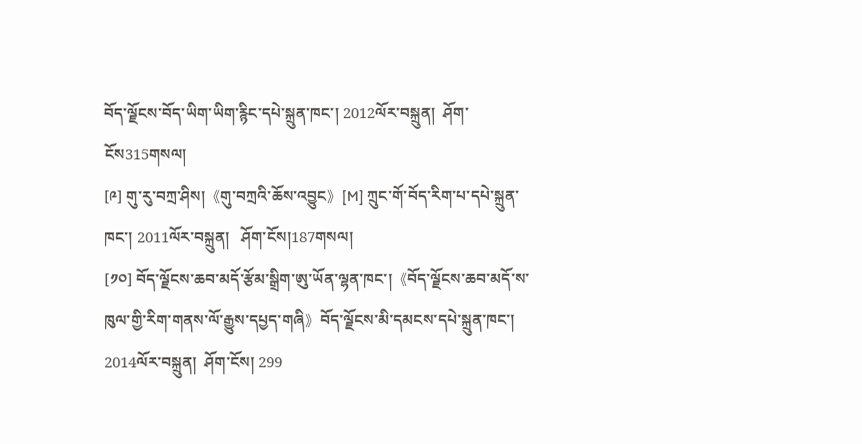བོད་ལྗོངས་བོད་ཡིག་ཡིག་རྙིང་དཔེ་སྐྲུན་ཁང་། 2012ལོར་བསྐྲུན།  ཤོག་ངོས315གསལ།
[༩] གུ་རུ་བཀྲ་ཤིས།《གུ་བཀྲའི་ཆོས་འབྱུང》[M] ཀྲུང་གོ་བོད་རིག་པ་དཔེ་སྐྲུན་ཁང་། 2011ལོར་བསྐྲུན།   ཤོག་ངོས།187གསལ།
[༡༠] བོད་ལྗོངས་ཆབ་མདོ་རྩོམ་སྒྲིག་ཨུ་ཡོན་ལྷན་ཁང་།《བོད་ལྗོངས་ཆབ་མདོ་ས་ཁུལ་གྱི་རིག་གནས་ལོ་རྒྱུས་དཔྱད་གཞི》བོད་ལྗོངས་མི་དམངས་དཔེ་སྐྲུན་ཁང་། 2014ལོར་བསྐྲུན།  ཤོག་ངོས། 299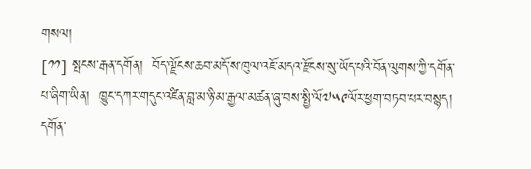གསལ།
[༡༡] སྤངས་རྒན་དགོན།  བོད་ལྗོངས་ཆབ་མདོ་ས་ཁུལ་འཇོ་མདའ་རྫོངས་སུ་ཡོད་པའི་བོན་ལུགས་ཀྱི་དགོན་པ་ཞིག་ཡིན།  ཁྱུང་དཀར་གདུང་འཛིན་བླ་མ་ཉི་མ་རྒྱལ་མཚན་ཞུ་བས་སྤྱི་ལོ༧༥༩ལོར་ཕྱག་བཏབ་པར་བསྙད།  དགོན་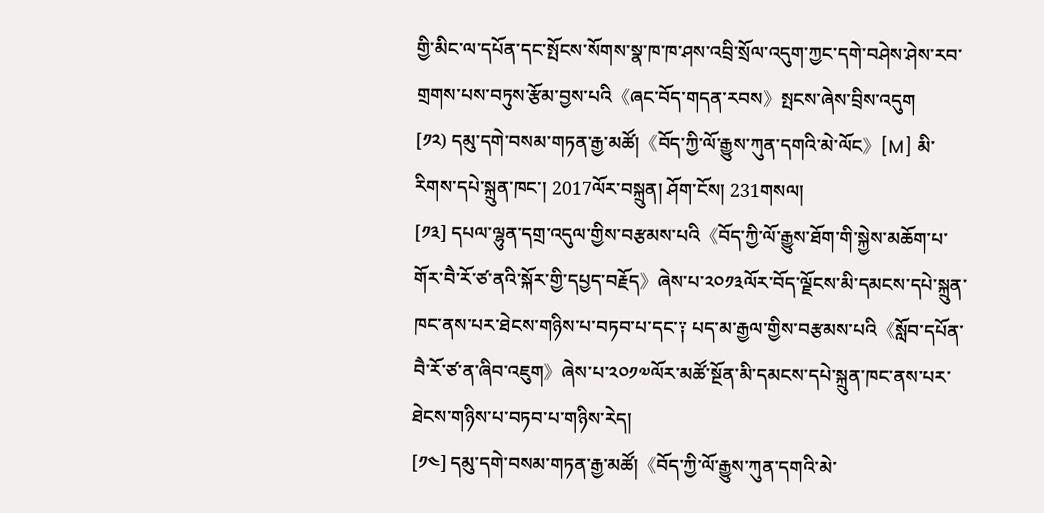གྱི་མིང་ལ་དཔོན་དང་སྤོངས་སོགས་སྣ་ཁ་ཁ་ཤས་འབྲི་སྲོལ་འདུག་ཀྱང་དགེ་བཤེས་ཤེས་རབ་གྲགས་པས་བཏུས་རྩོམ་བྱས་པའི《ཞང་བོད་གདན་རབས》སྤངས་ཞེས་བྲིས་འདུག
[༡༢) དམུ་དགེ་བསམ་གཏན་རྒྱ་མཚོ།《བོད་ཀྱི་ལོ་རྒྱུས་ཀུན་དགའི་མེ་ལོང》[M] མི་རིགས་དཔེ་སྐྲུན་ཁང་། 2017ལོར་བསྐྲུན། ཤོག་ངོས། 231གསལ།
[༡༣] དཔལ་ལྷུན་དགྲ་འདུལ་གྱིས་བརྩམས་པའི《བོད་ཀྱི་ལོ་རྒྱུས་ཐོག་གི་སྐྱེས་མཆོག་པ་གོར་བཻ་རོ་ཙ་ནའི་སྐོར་གྱི་དཔྱད་བརྗོད》ཞེས་པ་༢༠༡༣ལོར་བོད་ལྗོངས་མི་དམངས་དཔེ་སྐྲུན་ཁང་ནས་པར་ཐེངས་གཉིས་པ་བཏབ་པ་དང་༑ པད་མ་རྒྱལ་གྱིས་བརྩམས་པའི《སློབ་དཔོན་བཻ་རོ་ཙ་ན་ཞིབ་འཇུག》ཞེས་པ་༢༠༡༧ལོར་མཚོ་སྔོན་མི་དམངས་དཔེ་སྐྲུན་ཁང་ནས་པར་ཐེངས་གཉིས་པ་བཏབ་པ་གཉིས་རེད།
[༡༤] དམུ་དགེ་བསམ་གཏན་རྒྱ་མཚོ།《བོད་ཀྱི་ལོ་རྒྱུས་ཀུན་དགའི་མེ་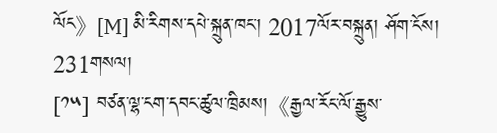ལོང》[M] མི་རིགས་དཔེ་སྐྲུན་ཁང་། 2017ལོར་བསྐྲུན། ཤོག་ངོས། 231གསལ།
[༡༥] བཙན་ལྷ་ངག་དབང་ཚུལ་ཁྲིམས།《རྒྱལ་རོང་ལོ་རྒྱུས་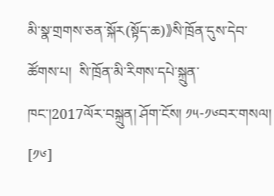མི་སྣ་གྲགས་ཅན་སྐོར(སྟོད་ཆ)》སི་ཁྲོན་དུས་དེབ་ཚོགས་པ།  སི་ཁྲོན་མི་རིགས་དཔེ་སྐྲུན་ཁང་།2017ལོར་བསྐྲུན། ཤོག་ངོས། ༡༥-༡༦བར་གསལ།
[༡༦]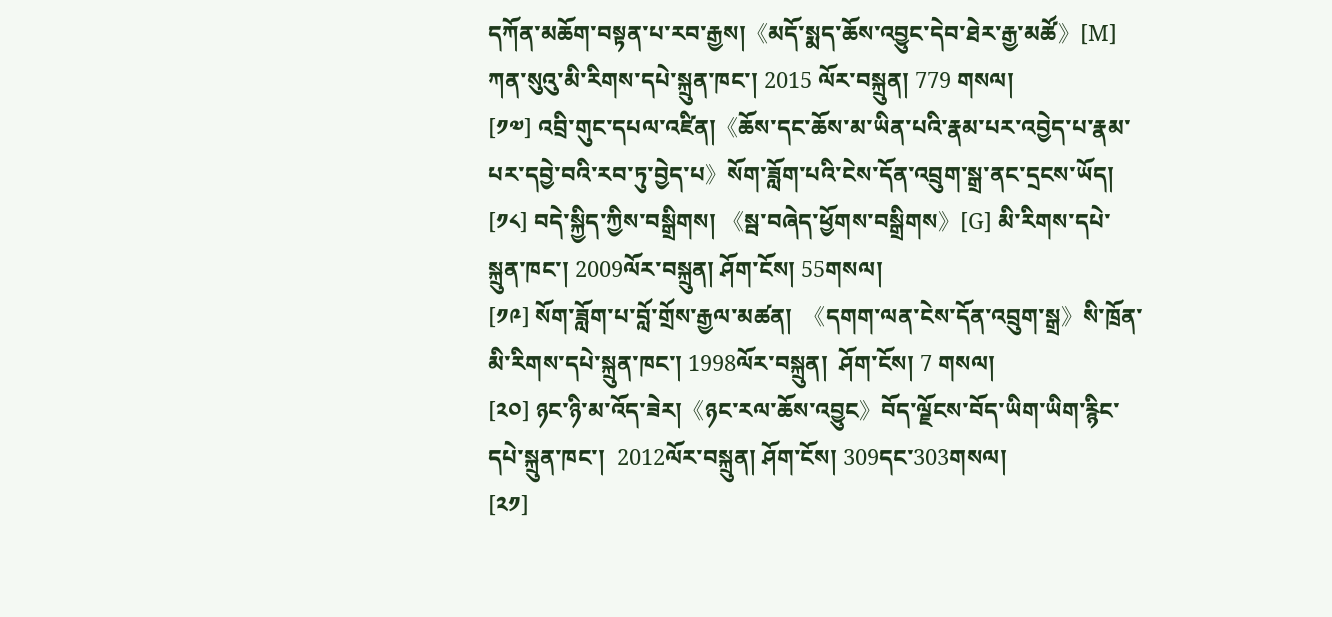དཀོན་མཆོག་བསྟན་པ་རབ་རྒྱས།《མདོ་སྨད་ཆོས་འབྱུང་དེབ་ཐེར་རྒྱ་མཚོ》[M] ཀན་སུའུ་མི་རིགས་དཔེ་སྐྲུན་ཁང་། 2015 ལོར་བསྐྲུན། 779 གསལ།
[༡༧] འབྲི་གུང་དཔལ་འཛིན།《ཆོས་དང་ཆོས་མ་ཡིན་པའི་རྣམ་པར་འབྱེད་པ་རྣམ་པར་དབྱེ་བའི་རབ་ཏུ་བྱེད་པ》སོག་ཟློག་པའི་ངེས་དོན་འབྲུག་སྒྲ་ནང་དྲངས་ཡོད།
[༡༨] བདེ་སྐྱིད་ཀྱིས་བསྒྲིགས། 《སྦ་བཞེད་ཕྱོགས་བསྒྲིགས》[G] མི་རིགས་དཔེ་སྐྲུན་ཁང་། 2009ལོར་བསྐྲུན། ཤོག་ངོས། 55གསལ།
[༡༩] སོག་ཟློག་པ་བློ་གྲོས་རྒྱལ་མཚན།  《དགག་ལན་ངེས་དོན་འབྲུག་སྒྲ》སི་ཁྲོན་མི་རིགས་དཔེ་སྐྲུན་ཁང་། 1998ལོར་བསྐྲུན།  ཤོག་ངོས། 7 གསལ།
[༢༠] ཉང་ཉི་མ་འོད་ཟེར།《ཉང་རལ་ཆོས་འབྱུང》བོད་ལྗོངས་བོད་ཡིག་ཡིག་རྙིང་དཔེ་སྐྲུན་ཁང་།  2012ལོར་བསྐྲུན། ཤོག་ངོས། 309དང་303གསལ།
[༢༡]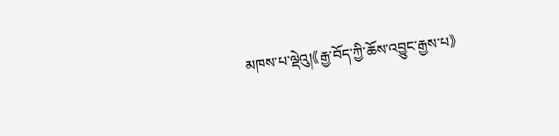མཁས་པ་ལྡེའུ།《རྒྱ་བོད་ཀྱི་ཆོས་འབྱུང་རྒྱས་པ》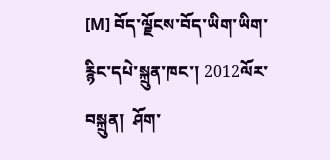[M] བོད་ལྗོངས་བོད་ཡིག་ཡིག་རྙིང་དཔེ་སྐྲུན་ཁང་། 2012ལོར་བསྐྲུན།  ཤོག་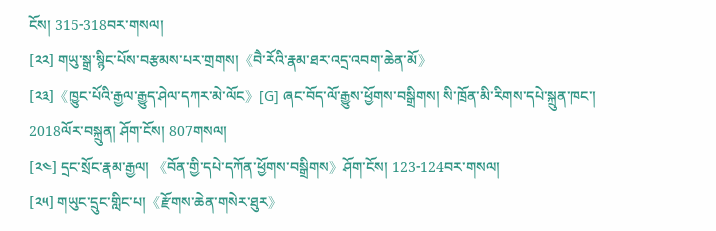ངོས། 315-318བར་གསལ།
[༢༢] གཡུ་སྒྲ་སྙིང་པོས་བརྩམས་པར་གྲགས།《བཻ་རོའི་རྣམ་ཐར་འདྲ་འབག་ཆེན་མོ》
[༢༣]《ཁྱུང་པོའི་རྒྱལ་རྒྱུད་ཤེལ་དཀར་མེ་ལོང》[G] ཞང་བོད་ལོ་རྒྱུས་ཕྱོགས་བསྒྲིགས། སི་ཁྲོན་མི་རིགས་དཔེ་སྐྲུན་ཁང་། 2018ལོར་བསྐྲུན། ཤོག་ངོས། 807གསལ།
[༢༤] དྲང་སྲོང་རྣམ་རྒྱལ། 《བོན་གྱི་དཔེ་དཀོན་ཕྱོགས་བསྒྲིགས》ཤོག་ངོས། 123-124བར་གསལ།
[༢༥] གཡུང་དྲུང་གླིང་པ།《རྫོགས་ཆེན་གསེར་ཐུར》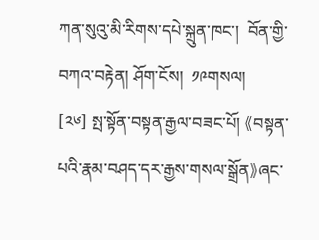ཀན་སུའུ་མི་རིགས་དཔེ་སྐྲུན་ཁང་།  བོན་གྱི་བཀའ་བརྟེན། ཤོག་ངོས།  ༡༩གསལ།
[༢༦] སྤ་སྟོན་བསྟན་རྒྱལ་བཟང་པོ། 《བསྟན་པའི་རྣམ་བཤད་དར་རྒྱས་གསལ་སྒྲོན》ཞང་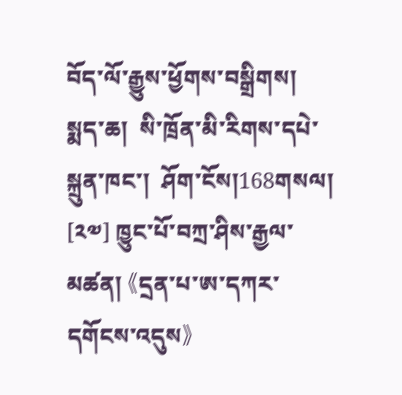བོད་ལོ་རྒྱུས་ཕྱོགས་བསྒྲིགས།  སྨད་ཆ།  སི་ཁྲོན་མི་རིགས་དཔེ་སྐྲུན་ཁང་།  ཤོག་ངོས།168གསལ།
[༢༧] ཁྱུང་པོ་བཀྲ་ཤིས་རྒྱལ་མཚན། 《དྲན་པ་ཨ་དཀར་དགོངས་འདུས》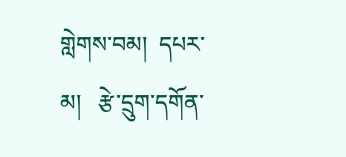གླེགས་བམ།  དཔར་མ།   རྩེ་དྲུག་དགོན་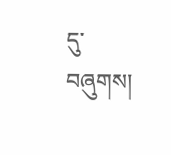དུ་བཞུགས།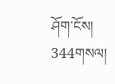ཤོག་ངོས། 344གསལ།